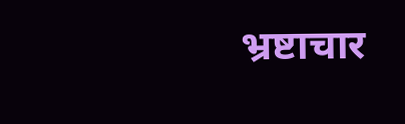भ्रष्टाचार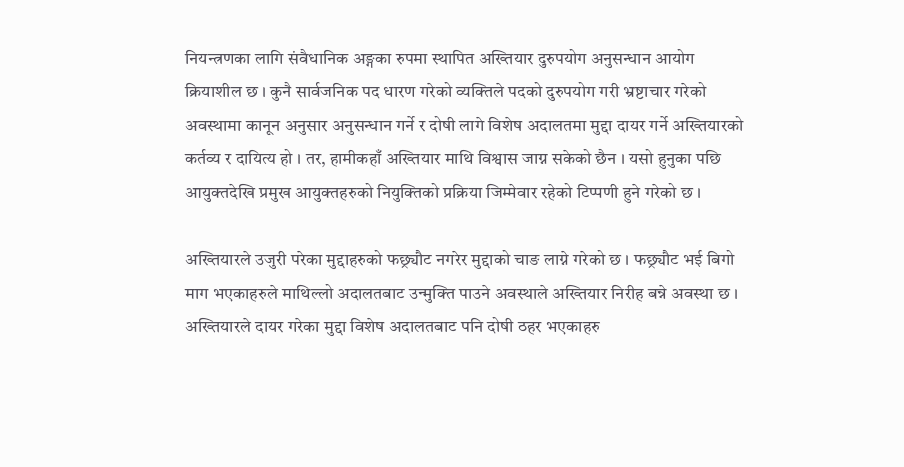नियन्त्रणका लागि संवैधानिक अङ्गका रुपमा स्थापित अख्तियार दुरुपयोग अनुसन्धान आयोग क्रियाशील छ । कुनै सार्वजनिक पद धारण गरेको व्यक्तिले पदको दुरुपयोग गरी भ्रष्टाचार गरेको अवस्थामा कानून अनुसार अनुसन्धान गर्ने र दोषी लागे विशेष अदालतमा मुद्दा दायर गर्ने अख्तियारको कर्तव्य र दायित्य हो । तर, हामीकहाँ अख्तियार माथि विश्वास जाग्न सकेको छैन । यसो हुनुका पछि आयुक्तदेखि प्रमुख आयुक्तहरुको नियुक्तिको प्रक्रिया जिम्मेवार रहेको टिप्पणी हुने गरेको छ ।

अख्तियारले उजुरी परेका मुद्दाहरुको फछ्र्यौट नगरेर मुद्दाको चाङ लाग्ने गरेको छ । फछ्र्यौट भई बिगो माग भएकाहरुले माथिल्लो अदालतबाट उन्मुक्ति पाउने अवस्थाले अख्तियार निरीह बन्ने अवस्था छ । अख्तियारले दायर गरेका मुद्दा विशेष अदालतबाट पनि दोषी ठहर भएकाहरु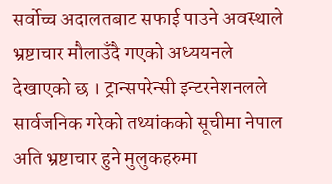सर्वोच्च अदालतबाट सफाई पाउने अवस्थाले भ्रष्टाचार मौलाउँदै गएको अध्ययनले देखाएको छ । ट्रान्सपरेन्सी इन्टरनेशनलले सार्वजनिक गरेको तथ्यांकको सूचीमा नेपाल अति भ्रष्टाचार हुने मुलुकहरुमा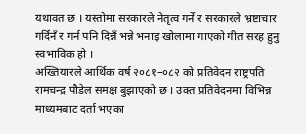यथावत छ । यस्तोमा सरकारले नेतृत्व गर्ने र सरकारले भ्रष्टाचार गर्दिनँ र गर्न पनि दिन्नँ भन्ने भनाइ खोलामा गाएको गीत सरह हुनु स्वभाविक हो ।
अख्तियारले आर्थिक वर्ष २०८१–०८२ को प्रतिवेदन राष्ट्रपति रामचन्द्र पौडेल समक्ष बुझाएको छ । उक्त प्रतिवेदनमा विभिन्न माध्यमबाट दर्ता भएका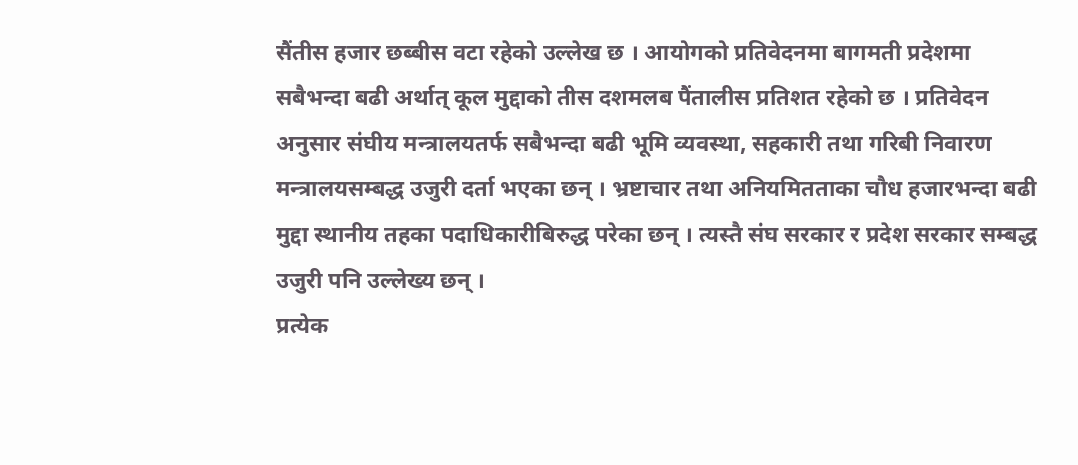सैंतीस हजार छब्बीस वटा रहेको उल्लेख छ । आयोगको प्रतिवेदनमा बागमती प्रदेशमा सबैभन्दा बढी अर्थात् कूल मुद्दाको तीस दशमलब पैंतालीस प्रतिशत रहेको छ । प्रतिवेदन अनुसार संघीय मन्त्रालयतर्फ सबैभन्दा बढी भूमि व्यवस्था, सहकारी तथा गरिबी निवारण मन्त्रालयसम्बद्ध उजुरी दर्ता भएका छन् । भ्रष्टाचार तथा अनियमितताका चौध हजारभन्दा बढी मुद्दा स्थानीय तहका पदाधिकारीबिरुद्ध परेका छन् । त्यस्तै संघ सरकार र प्रदेश सरकार सम्बद्ध उजुरी पनि उल्लेख्य छन् ।
प्रत्येक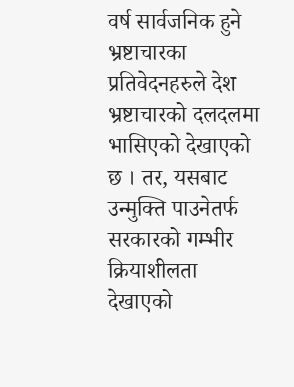वर्ष सार्वजनिक हुने भ्रष्टाचारका प्रतिवेदनहरुले देश भ्रष्टाचारको दलदलमा भासिएको देखाएको छ । तर, यसबाट उन्मुक्ति पाउनेतर्फ सरकारको गम्भीर क्रियाशीलता देखाएको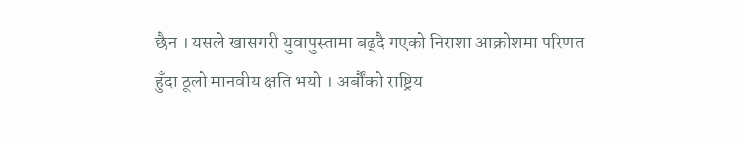छैन । यसले खासगरी युवापुस्तामा बढ्दै गएको निराशा आक्रोशमा परिणत हुँदा ठूलो मानवीय क्षति भयो । अर्बौंको राष्ट्रिय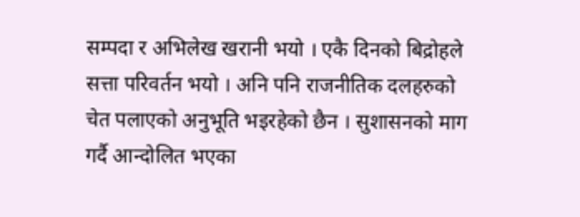सम्पदा र अभिलेख खरानी भयो । एकै दिनको बिद्रोहले सत्ता परिवर्तन भयो । अनि पनि राजनीतिक दलहरुको चेत पलाएको अनुभूति भइरहेको छैन । सुशासनको माग गर्दै आन्दोलित भएका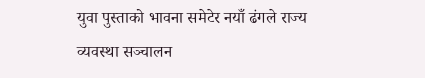युवा पुस्ताको भावना समेटेर नयाँ ढंगले राज्य व्यवस्था सञ्चालन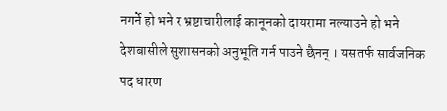नगर्ने हो भने र भ्रष्टाचारीलाई कानूनको दायरामा नल्याउने हो भने देशबासीले सुशासनको अनुभूति गर्न पाउने छैनन् । यसतर्फ सार्वजनिक पद धारण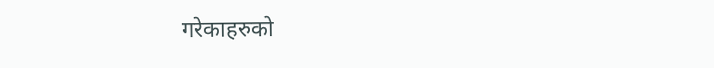गरेकाहरुको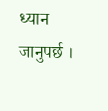ध्यान जानुपर्छ ।